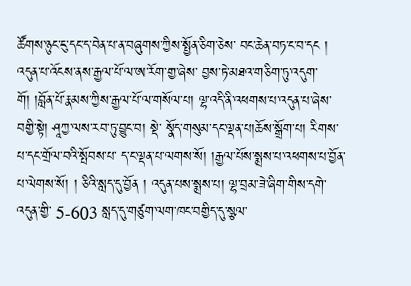ཚོགས་ཉུང་ངུ་དང་ད་བེན་པ་ན་བཞུགས་ཀྱིས་སྤྱོན་ཅིག་ཅེས་ བང་ཆེན་བཏ་ང་བ་དང ། འདུན་པ་འོངས་ནས་རྒྱལ་པོ་ལ་ཨ་རོག་གྱ་ཞེས་ བྱས་ཏེ་མཐའ་གཅིག་ཏུ་འདུག་གོ། །བློན་པོ་རྣམས་ཀྱིས་རྒྱལ་པོ་ལ་གསོལ་པ། ལྷ་འདི་ནི་འཕགས་པ་འདུན་པ་ཞེས་བགྱི་སྟེ། ཤཱཀྱ་ལས་རབ་ཏུ་བྱུང་བ། སྡེ་ སྣོད་གསུམ་དང་ལྡན་པ།ཆོས་སྒྲོག་པ། རིགས་པ་དང་གྲོལ་བའི་སྤོབས་པ་ ད་ང་ལྡན་པ་ལགས་སོ། །རྒྱལ་པོས་སྨྲས་པ་འཕགས་པ་བྱོན་པ་ལེགས་སོ། ། ཅིའི་སླད་དུ་བྱོན ། འདུན་པས་སྨྲས་པ། ལྷ་བྲམ་ཟེ་ཞིག་གིས་དགེ་འདུན་གྱི་ 5-603 སླད་དུ་གཙུག་ལག་ཁང་བགྱིད་དུ་སྩལ་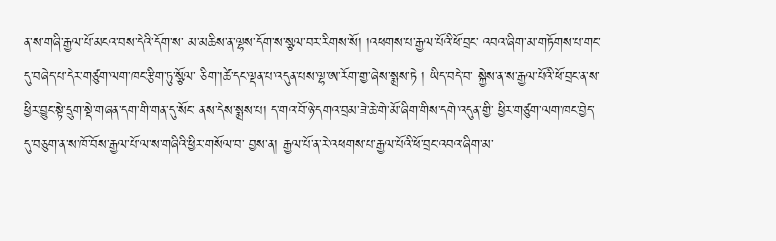ན་ས་གཞི་རྒྱལ་པོ་མངའ་བས་དེའི་དོག་ས་ མ་མཆིས་ན་ལྷས་དོག་ས་སྩལ་བར་རིགས་སོ། །འཕགས་པ་རྒྱལ་པོའི་ཕོ་བྲང་ འབའ་ཞིག་མ་གཏོགས་པ་གང་དུ་བཞེད་པ་དེར་གཙུག་ལག་ཁང་རྩིག་ཏུ་སྩོལ་ ཅིག་།ཚེ་དང་ལྡན་པ་འདུན་པས་ལྷ་ཨ་རོག་གྱ་ཞེས་སྨྲས་ཏེ ། ཡིད་བདེ་བ་ སྐྱེས་ན་ས་རྒྱལ་པོའི་ཕོ་བྲང་ན་ས་ཕྱིར་བྱུང་སྟེ་དྲུག་སྡེ་གཞན་དག་གི་གན་དུ་སོང་ ནས་དེས་སྨྲས་པ། ད་གའ་བོ་ཉེ་དགའ་བྲམ་ཟེ་ཆེ་གེ་མོ་ཞིག་གིས་དགེ་འདུན་གྱི་ ཕྱིར་གཙུག་ལག་ཁང་བྱེད་དུ་བཅུག་ན་ས་ཁོ་བོས་རྒྱལ་པོ་ལ་ས་གཞིའི་ཕྱིར་གསོལ་བ་ བྱས་ན། རྒྱལ་པོ་ན་རེ་འཕགས་པ་རྒྱལ་པོའི་ཕོ་བྲང་འབའ་ཞིག་མ་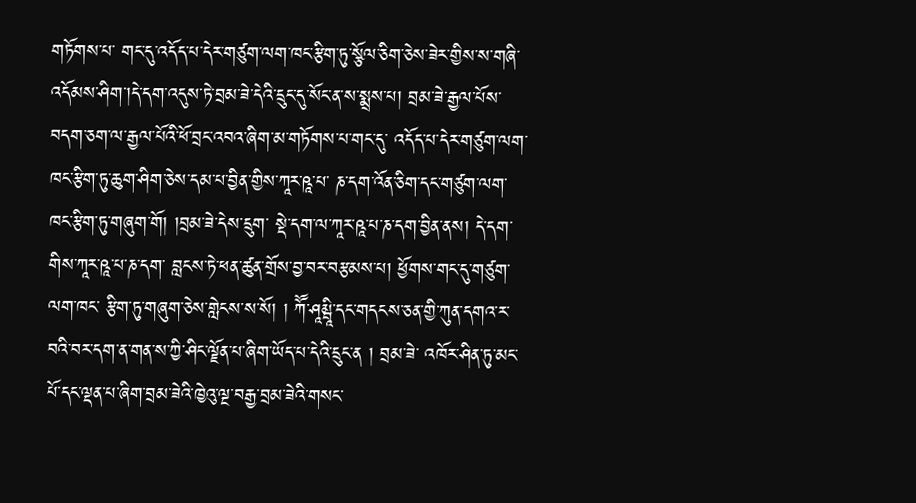གཏོགས་པ་ གང་དུ་འདོད་པ་དེར་གཙུག་ལག་ཁང་རྩིག་ཏུ་སྩོལ་ཅིག་ཅེས་ཟེར་གྱིས་ས་གཞི་ འདོམས་ཤིག་།དེ་དག་འདུས་ཏེ་བྲམ་ཟེ་དེའི་དྲུང་དུ་སོང་ན་ས་སྨྲས་པ། བྲམ་ཟེ་རྒྱལ་པོས་བདག་ཅག་ལ་རྒྱལ་པོའི་ཕོ་བྲང་འབའ་ཞིག་མ་གཏོགས་པ་གང་དུ་ འདོད་པ་དེར་གཙུག་ལག་ཁང་རྩིག་ཏུ་ཆུག་ཤིག་ཅེས་དམ་པ་བྱིན་གྱིས་ཀཱར་ཥཱ་པ་ ཎ་དག་འོན་ཅིག་དང་གཙུག་ལག་ཁང་རྩིག་ཏུ་གཞུག་གོ། །བྲམ་ཟེ་དེས་དྲུག་ སྡེ་དག་ལ་ཀཱར་ཥཱ་པ་ཎ་དག་བྱིན་ནས། དེ་དག་གིས་ཀཱར་ཥཱ་པ་ཎ་དག་ བླངས་ཏེ་ཕན་ཚུན་གྲོས་བྱ་བར་བརྩམས་པ། ཕྱོགས་གང་དུ་གཙུག་ལག་ཁང་ རྩིག་ཏུ་གཞུག་ཅེས་གླེངས་ས་སོ། ། ཀཽ་ཤཱམྦཱི་དང་གདངས་ཅན་གྱི་ཀུན་དགའ་ར་ བའི་བར་དག་ན་གན་ས་ཀྱི་ཤིང་ལྗོན་པ་ཞིག་ཡོད་པ་དེའི་དྲུང་ན ། བྲམ་ཟེ་ འཁོར་ཤིན་ཏུ་མང་པོ་དང་ལྡན་པ་ཞིག་བྲམ་ཟེའི་ཁྱེའུ་ལྔ་བརྒྱ་བྲམ་ཟེའི་གསང་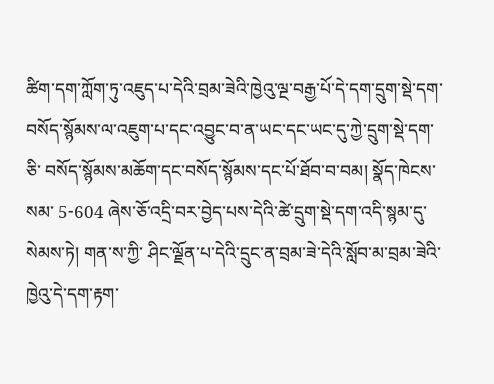ཚིག་དག་ཀློག་ཏུ་འཇུད་པ་དེའི་བྲམ་ཟེའི་ཁྱེའུ་ལྔ་བརྒྱ་པོ་དེ་དག་དྲུག་སྡེ་དག་ བསོད་སྙོམས་ལ་འཇུག་པ་དང་འབྱུང་བ་ན་ཡང་དང་ཡང་དུ་ཀྱེ་དྲུག་སྡེ་དག་ཅི་ བསོད་སྙོམས་མཆོག་དང་བསོད་སྙོམས་དང་པོ་ཐོབ་བ་བམ། སྣོད་ཁེངས་སམ་ 5-604 ཞེས་ཅོ་འདྲི་བར་བྱེད་པས་དེའི་ཚེ་དྲུག་སྡེ་དག་འདི་སྙམ་དུ་སེམས་ཏེ། གན་ས་ཀྱི་ ཤིང་ལྗོན་པ་དེའི་དྲུང་ན་བྲམ་ཟེ་དེའི་སློབ་མ་བྲམ་ཟེའི་ཁྱེའུ་དེ་དག་རྟག་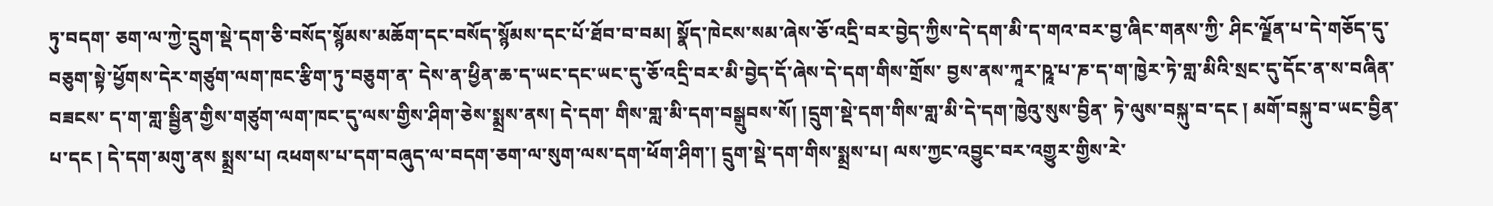ཏུ་བདག་ ཅག་ལ་ཀྱེ་དྲུག་སྡེ་དག་ཅི་བསོད་སྙོམས་མཆོག་དང་བསོད་སྙོམས་དང་པོ་ཐོབ་བ་བམ། སྣོད་ཁེངས་སམ་ཞེས་ཅོ་འདྲི་བར་བྱེད་ཀྱིས་དེ་དག་མི་ད་གའ་བར་བྱ་ཞིང་གནས་ཀྱི་ ཤིང་ལྗོན་པ་དེ་གཅོད་དུ་བཅུག་སྟེ་ཕྱོགས་དེར་གཙུག་ལག་ཁང་རྩིག་ཏུ་བཅུག་ན་ དེས་ན་ཕྱིན་ཆ་ད་ཡང་དང་ཡང་དུ་ཅོ་འདྲི་བར་མི་བྱེད་དོ་ཞེས་དེ་དག་གིས་གྲོས་ བྱས་ནས་ཀཱར་ཥཱ་པ་ཎ་ད་ག་ཁྱེར་ཏེ་གླ་མིའི་སྲང་དུ་དོང་ན་ས་བཞིན་བཟངས་ ད་ག་གླ་སྦྱིན་གྱིས་གཙུག་ལག་ཁང་དུ་ལས་གྱིས་ཤིག་ཅེས་སྨྲས་ནས། དེ་དག་ གིས་གླ་མི་དག་བསྒྲུབས་སོ། །དྲུག་སྡེ་དག་གིས་གླ་མི་དེ་དག་ཁྱེའུ་སུས་བྱིན་ ཏེ་ལུས་བསྐུ་བ་དང ། མགོ་བསྐུ་བ་ཡང་བྱིན་པ་དང ། དེ་དག་མགུ་ནས སྨྲས་པ། འཕགས་པ་དག་བཞུད་ལ་བདག་ཅག་ལ་སུག་ལས་དག་ཕོག་ཤིག་། དྲུག་སྡེ་དག་གིས་སྨྲས་པ། ལས་ཀྱང་འབྱུང་བར་འགྱུར་གྱིས་རེ་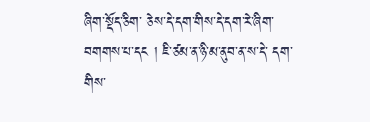ཞིག་སྡོད་ཅིག་ ཅེས་དེ་དག་གིས་དེ་དག་རེ་ཞིག་བགགས་པ་དང ། ཇི་ཙམ་ན་ཉི་མ་ནུབ་ན་ས་དེ་ དག་གིས་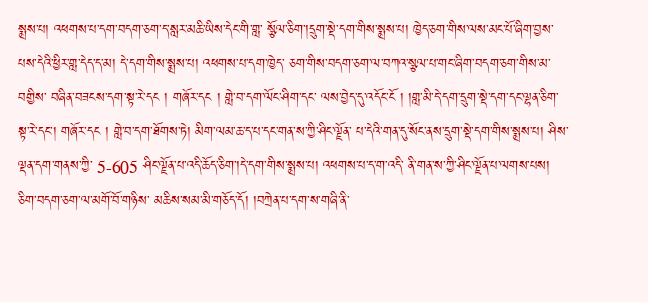སྨྲས་པ། འཕགས་པ་དག་བདག་ཅག་ད་སླར་མཆི་ཡིས་དེང་གི་གླ་ སྩོལ་ཅིག་།དྲུག་སྡེ་དག་གིས་སྨྲས་པ། ཁྱེད་ཅག་གིས་ལས་མང་པོ་ཞིག་བྱས་ པས་དེའི་ཕྱིར་གླ་དེད་ད་མ། དེ་དག་གིས་སྨྲས་པ། འཕགས་པ་དག་ཁྱེད་ ཅག་གིས་བདག་ཅག་ལ་བཀའ་སྩལ་པ་གང་ཞིག་བདག་ཅག་གིས་མ་བགྱིས་ བཞིན་བཟངས་དག་སྟ་རེ་དང ། གཞོར་དང ། གླེ་བ་དག་ལོང་ཤིག་དང་ ལས་བྱེད་དུ་འདོང་ངོ ། །གླ་མི་དེ་དག་དྲུག་སྡེ་དག་དང་ལྷན་ཅིག་སྟ་རེ་དང་། གཞོར་དང ། གླེ་བ་དག་ཐོགས་ཏེ། མིག་ལམ་ཆ་ད་པ་དང་གན་ས་ཀྱི་ཤིང་ལྗོན་ པ་དེའི་གན་དུ་སོང་ནས་དྲུག་སྡེ་དག་གིས་སྨྲས་པ། ཤིས་ལྡན་དག་གནས་ཀྱི་ 5-605 ཤིང་ལྗོན་པ་འདི་ཆོད་ཅིག་།དེ་དག་གིས་སྨྲས་པ། འཕགས་པ་ད་ག་འདི་ ནི་གན་ས་ཀྱི་ཤིང་ལྗོན་པ་ལགས་པས། ཅིག་བདག་ཅག་ལ་མགོ་བོ་གཉིས་ མཆིས་སམ་མི་གཅོད་དོ། །བཀྲེན་པ་དག་ས་གཞི་ནི་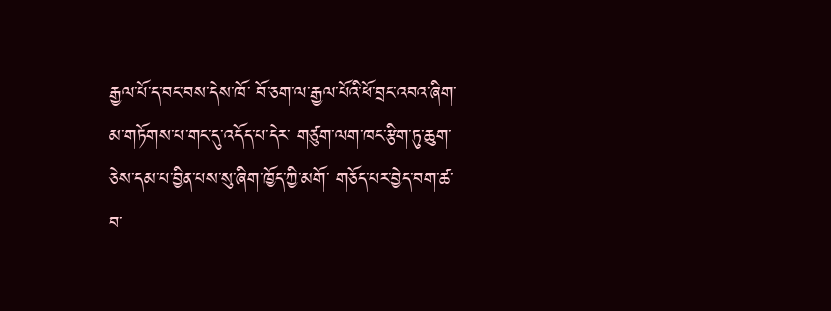རྒྱལ་པོ་ད་བང་བས་དེས་ཁོ་ བོ་ཅག་ལ་རྒྱལ་པོའི་ཕོ་བྲང་འབའ་ཞིག་མ་གཏོགས་པ་གང་དུ་འདོད་པ་དེར་ གཙུག་ལག་ཁང་རྩིག་ཏུ་ཆུག་ཅེས་དམ་པ་བྱིན་པས་སུ་ཞིག་ཁྱོད་ཀྱི་མགོ་ གཅོད་པར་བྱེད་བག་ཚ་བ་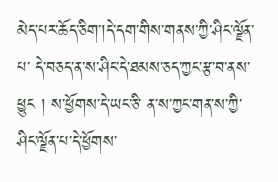མེད་པར་ཆོད་ཅིག་།དེ་དག་གིས་གནས་ཀྱི་ཤིང་ལྗོན་པ་ དེ་བཅད་ན་ས་ཤིང་དེ་ཐམས་ཅད་ཀྱང་རྩ་བ་ནས་ཕྱུང ། ས་ཕྱོགས་དེ་ཡང་ཅི་ ན་ས་ཀྱང་གན་ས་ཀྱི་ཤིང་ལྗོན་པ་དེ་ཕྱོགས་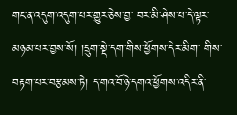གང་ན་འདུག་འདུག་པར་གྱུར་ཅེས་བྱ་ བར་མི་ཤེས་པ་དེ་ལྟར་མཉམ་པར་བྱས་སོ། །དྲུག་སྡེ་དག་གིས་ཕྱོགས་དེར་མིག་ གིས་བརྟག་པར་བརྩམས་ཏེ། ད་གའ་བོ་ཉེ་དགའ་ཕྱོགས་འདིར་ནི་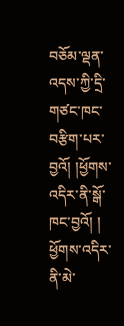བཅོམ་ལྡན་ འདས་ཀྱི་དྲི་གཙང་ཁང་བརྩིག་པར་བྱའོ། །ཕྱོགས་འདིར་ནི་སྒོ་ཁང་བྱའོ། ། ཕྱོགས་འདིར་ནི་མེ་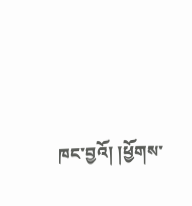ཁང་བྱའོ། །ཕྱོགས་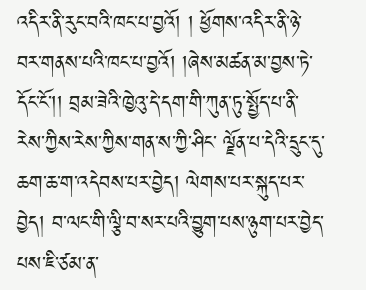འདིར་ནི་རུང་བའི་ཁང་པ་བྱའོ། ། ཕྱོགས་འདིར་ནི་ཉེ་བར་གནས་པའི་ཁང་པ་བྱའོ། །ཞེས་མཚན་མ་བྱས་ཏེ་དོང་ངོ་།། བྲམ་ཟེའི་ཁྱེའུ་དེ་དག་གི་ཀུན་ཏུ་སྤྱོད་པ་ནི་རེས་ཀྱིས་རེས་ཀྱིས་གན་ས་ཀྱི་ཤིང་ ལྗོན་པ་དེའི་དྲུང་དུ་ཆག་ཆ་ག་འདེབས་པར་བྱེད། ལེགས་པར་སྐུད་པར་བྱེད། བ་ལང་གི་ལྕི་བ་སར་པའི་བྱུག་པས་ཉུག་པར་བྱེད་པས་ཇི་ཙམ་ན་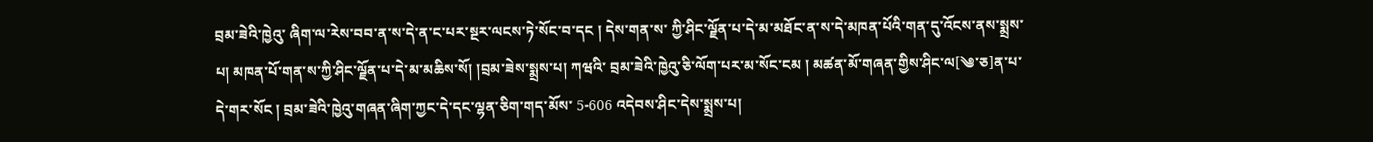བྲམ་ཟེའི་ཁྱེའུ་ ཞིག་ལ་རེས་བབ་ན་ས་དེ་ན་ང་པར་སྔར་ལངས་ཏེ་སོང་བ་དང ། དེས་གན་ས་ ཀྱི་ཤིང་ལྗོན་པ་དེ་མ་མཐོང་ན་ས་དེ་མཁན་པོའི་གན་དུ་འོངས་ནས་སྨྲས་པ། མཁན་པོ་གན་ས་ཀྱི་ཤིང་ལྗོན་པ་དེ་མ་མཆིས་སོ། །བྲམ་ཟེས་སྨྲས་པ། ཀཝའི་ བྲམ་ཟེའི་ཁྱེའུ་ཅི་ལོག་པར་མ་སོང་ངམ ། མཚན་མོ་གཞན་གྱིས་ཤིང་ལ[༄་ཅ]ན་པ་ དེ་གར་སོང ། བྲམ་ཟེའི་ཁྱེའུ་གཞན་ཞིག་ཀྱང་དེ་དང་ལྷན་ཅིག་གད་མོས་ 5-606 འདེབས་ཤིང་དེས་སྨྲས་པ།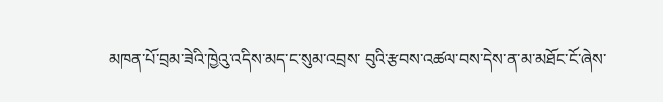མཁན་པོ་བྲམ་ཟེའི་ཁྱེའུ་འདིས་མད་ང་སུམ་འབྲས་ བུའི་རྩབས་འཚལ་བས་དེས་ན་མ་མཐོང་ངོ་ཞེས་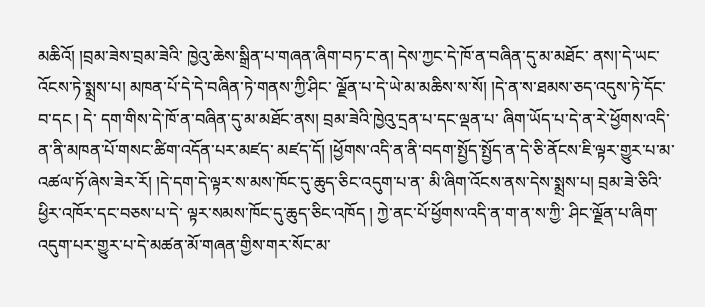མཆིའོ། །བྲམ་ཟེས་བྲམ་ཟེའི་ ཁྱེའུ་ཆེས་སྒྲིན་པ་གཞན་ཞིག་བཏ་ང་ན། དེས་ཀྱང་དེ་ཁོ་ན་བཞིན་དུ་མ་མཐོང་ ནས།་དེ་ཡང་འོངས་ཏེ་སྨྲས་པ། མཁན་པོ་དེ་དེ་བཞིན་ཏེ་གནས་ཀྱི་ཤིང་ ལྗོན་པ་དེ་ཡེ་མ་མཆིས་ས་སོ། །དེ་ན་ས་ཐམས་ཅད་འདུས་ཏེ་དོང་བ་དང ། དེ་ དག་གིས་དེ་ཁོ་ན་བཞིན་དུ་མ་མཐོང་ནས། བྲམ་ཟེའི་ཁྱེའུ་དྲན་པ་དང་ལྡན་པ་ ཞིག་ཡོད་པ་དེ་ན་རེ་ཕྱོགས་འདི་ན་ནི་མཁན་པོ་གསང་ཚིག་འདོན་པར་མཛད་ མཛད་དོ། །ཕྱོགས་འདི་ན་ནི་བདག་སྤྱོད་སྤྱོད་ན་དེ་ཅི་ནོངས་ཇི་ལྟར་གྱུར་པ་མ་ འཚལ་ཏོ་ཞེས་ཟེར་རོ། །དེ་དག་དེ་ལྟར་ས་མས་ཁོང་དུ་ཆུད་ཅིང་འདུག་པ་ན་ མི་ཞིག་འོངས་ནས་དེས་སྨྲས་པ། བྲམ་ཟེ་ཅིའི་ཕྱིར་འཁོར་དང་བཅས་པ་དེ་ ལྟར་སམས་ཁོང་དུ་ཆུད་ཅིང་འཁོད ། ཀྱེ་ནང་པོ་ཕྱོགས་འདི་ན་ག་ན་ས་ཀྱི་ ཤིང་ལྗོན་པ་ཞིག་འདུག་པར་གྱུར་པ་དེ་མཚན་མོ་གཞན་གྱིས་གར་སོང་མ་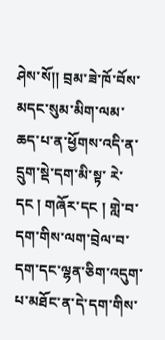ཤེས་སོ།། བྲམ་ཟེ་ཁོ་བོས་མདང་སུམ་མིག་ལམ་ཆད་པ་ན་ཕྱོགས་འདི་ན་དྲུག་སྡེ་དག་མི་སྟ་ རེ་དང ། གཞོར་དང ། གླེ་བ་དག་གིས་ལག་བྲེལ་བ་དག་དང་ལྷན་ཅིག་འདུག་ པ་མཐོང་ན་དེ་དག་གིས་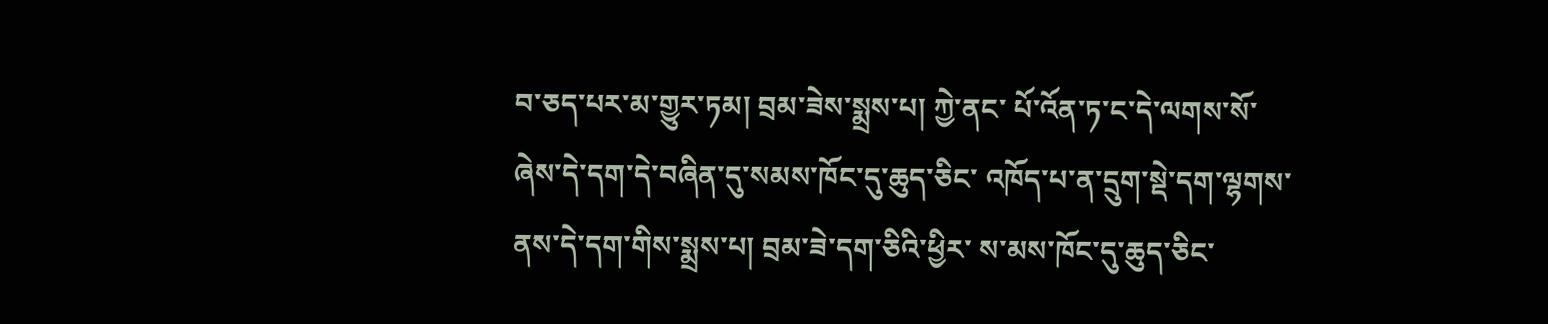བ་ཅད་པར་མ་གྱུར་ཏམ། བྲམ་ཟེས་སྨྲས་པ། ཀྱེ་ནང་ པོ་འོན་ཏ་ང་དེ་ལགས་སོ་ཞེས་དེ་དག་དེ་བཞིན་དུ་སམས་ཁོང་དུ་ཆུད་ཅིང་ འཁོད་པ་ན་དྲུག་སྡེ་དག་ལྷགས་ནས་དེ་དག་གིས་སྨྲས་པ། བྲམ་ཟེ་དག་ཅིའི་ཕྱིར་ ས་མས་ཁོང་དུ་ཆུད་ཅིང་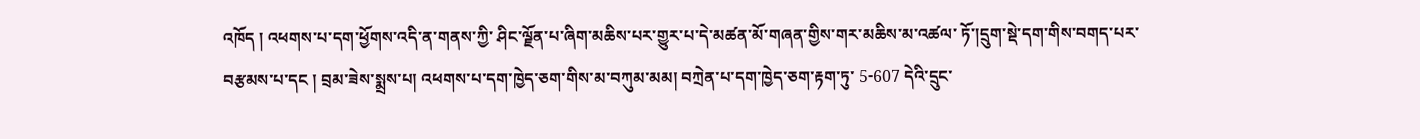འཁོད ། འཕགས་པ་དག་ཕྱོགས་འདི་ན་གནས་ཀྱི་ ཤིང་ལྗོན་པ་ཞིག་མཆིས་པར་གྱུར་པ་དེ་མཚན་མོ་གཞན་གྱིས་གར་མཆིས་མ་འཚལ་ ཏོ་།དྲུག་སྡེ་དག་གིས་བགད་པར་བརྩམས་པ་དང ། བྲམ་ཟེས་སྨྲས་པ། འཕགས་པ་དག་ཁྱེད་ཅག་གིས་མ་བཀུམ་མམ། བཀྲེན་པ་དག་ཁྱེད་ཅག་རྟག་ཏུ་ 5-607 དེའི་དྲུང་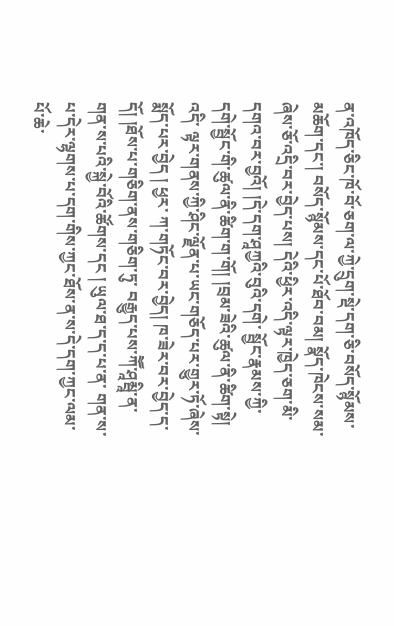ན་འཁོད་ཅིང་ཁོ་བོ་ཅག་ལ་ཀྱེ་དྲུག་སྡེ་དག་ཅི་བསོད་སྙོམས་མཆོག་དང་། བསོད་སྙོམས་དང་པོ་ཐོབ་བམ། སྣོད་ཁེངས་སམ་ཞེས་ཅོ་འདྲི་བར་བྱེད་པས། དེའི་ཕྱིར་འདི་ལྟར་ཁྱེད་ཅག་མི་དགའ་བར་བྱའོ། །དེ་དག་ཤཱཀྱའི་བུའི་དགེ་ སྦྱོང་རྣམས་ཀྱི་དགེ་སྦྱོང་གི་ཚུལ་ནི་ཚིག་ག་གོ། །བྲམ་ཟེའི་ཚུལ་ནི་ཚིག་སྟེ། འདི་ ལྟར་གནས་ཀྱི་ཤིང་ལྗོན་པ་ཡང་གཅོད་པར་གྱུར་ཏོ་ཞེས་སྨོད་པར་བྱེད ། ཕྱར་ ཀ་གཏོང་བར་བྱེད། ཁ་ཟེར་བར་བྱེད་ད་དོ། །ཐོས་པ་གཅིག་ནས་གཅིག་ཏུ་ བརྒྱུད་པས་ཀཽ་ཤཱམྦཱི་ན་གན་ས་པའི་སྐྱེ་བོའི་ཚོགས་དང ། ཡུལ་ཐ་ད་ད་པ་ན་ གན་ས་པ་དེར་ལྷགས་པ་དག་གིས་ཀྱང་ཐོས་ན་ས་དེ་དག་ཀྱང་ལམ་པོ་ཆེ་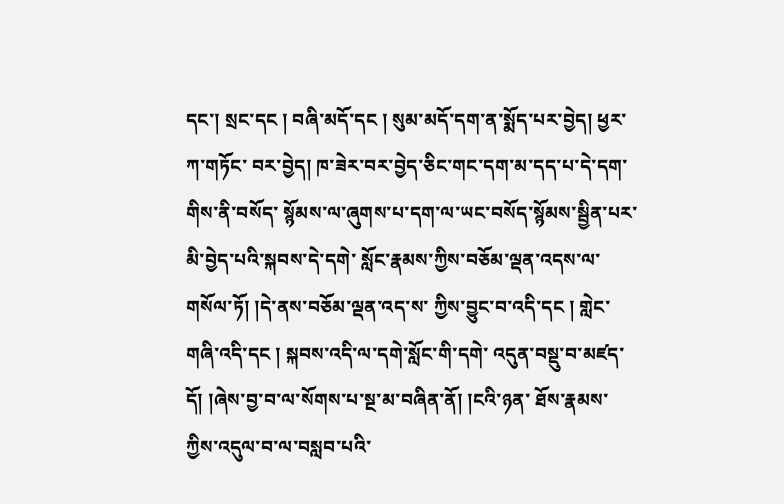དང་། སྲང་དང ། བཞི་མདོ་དང ། སུམ་མདོ་དག་ན་སྨོད་པར་བྱེད། ཕྱར་ཀ་གཏོང་ བར་བྱེད། ཁ་ཟེར་བར་བྱེད་ཅིང་གང་དག་མ་དད་པ་དེ་དག་གིས་ནི་བསོད་ སྙོམས་ལ་ཞུགས་པ་དག་ལ་ཡང་བསོད་སྙོམས་སྦྱིན་པར་མི་བྱེད་པའི་སྐབས་དེ་དགེ་ སློང་རྣམས་ཀྱིས་བཅོམ་ལྡན་འདས་ལ་གསོལ་ཏོ། །དེ་ནས་བཅོམ་ལྡན་འད་ས་ ཀྱིས་བྱུང་བ་འདི་དང ། གླེང་གཞི་འདི་དང ། སྐབས་འདི་ལ་དགེ་སློང་གི་དགེ་ འདུན་བསྡུ་བ་མཛད་དོ། །ཞེས་བྱ་བ་ལ་སོགས་པ་སྔ་མ་བཞིན་ནོ། །ངའི་ཉན་ ཐོས་རྣམས་ཀྱིས་འདུལ་བ་ལ་བསླབ་པའི་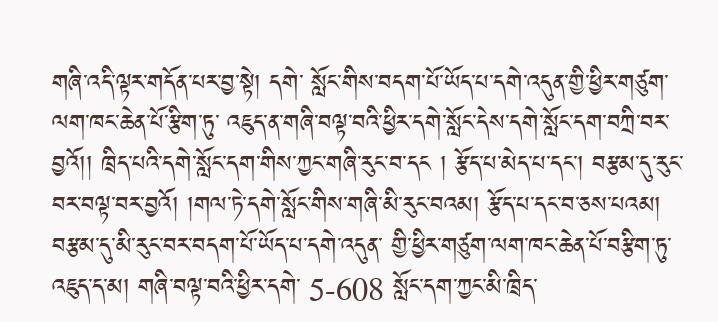གཞི་འདི་ལྟར་གདོན་པར་བྱ་སྟེ། དགེ་ སློང་གིས་བདག་པོ་ཡོད་པ་དགེ་འདུན་གྱི་ཕྱིར་གཙུག་ལག་ཁང་ཆེན་པོ་རྩིག་ཏུ་ འཇུད་ན་གཞི་བལྟ་བའི་ཕྱིར་དགེ་སློང་དེས་དགེ་སློང་དག་བཀྲི་བར་བྱའོ།། ཁྲིད་པའི་དགེ་སློང་དག་གིས་ཀྱང་གཞི་རུང་བ་དང ། རྩོད་པ་མེད་པ་དང་། བརྩམ་དུ་རུང་བར་བལྟ་བར་བྱའོ། །གལ་ཏེ་དགེ་སློང་གིས་གཞི་མི་རུང་བའམ། རྩོད་པ་དང་བ་ཅས་པའམ། བརྩམ་དུ་མི་རུང་བར་བདག་པོ་ཡོད་པ་དགེ་འདུན་ གྱི་ཕྱིར་གཙུག་ལག་ཁང་ཆེན་པོ་བརྩིག་ཏུ་འཇུད་ད་མ། གཞི་བལྟ་བའི་ཕྱིར་དགེ་ 5-608 སློང་དག་ཀྱང་མི་ཁྲིད་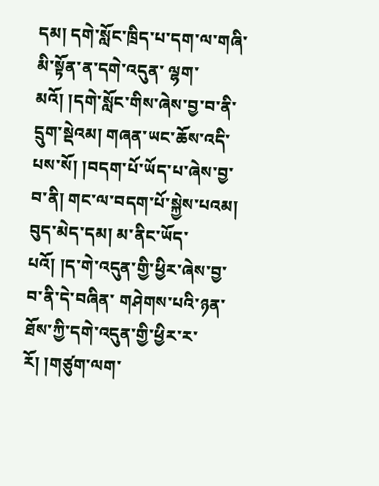དམ། དགེ་སློང་ཁྲིད་པ་དག་ལ་གཞི་མི་སྟོན་ན་དགེ་འདུན་ ལྷག་མའོ། །དགེ་སློང་གིས་ཞེས་བྱ་བ་ནི་དྲུག་སྡེའམ། གཞན་ཡང་ཆོས་འདི་ པས་སོ། །བདག་པོ་ཡོད་པ་ཞེས་བྱ་བ་ནི། གང་ལ་བདག་པོ་སྐྱེས་པའམ། བུད་མེད་དམ། མ་ནིང་ཡོད་པའོ། །ད་གེ་འདུན་གྱི་ཕྱིར་ཞེས་བྱ་བ་ནི་དེ་བཞིན་ གཤེགས་པའི་ཉན་ཐོས་ཀྱི་དགེ་འདུན་གྱི་ཕྱིར་ར་རོ། །གཙུག་ལག་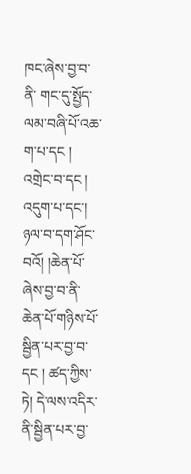ཁང་ཞེས་བྱ་བ་ནི་ གང་དུ་སྤྱོད་ལམ་བཞི་པོ་འཆ་ག་པ་དང ། འགྲེང་བ་དང ། འདུག་པ་དང་། ཉལ་བ་དག་ཤོང་བའོ། །ཆེན་པོ་ཞེས་བྱ་བ་ནི་ཆེན་པོ་གཉིས་པོ་སྦྱིན་པར་བྱ་བ་ དང ། ཚད་ཀྱིས་ཏེ། དེ་ལས་འདིར་ནི་སྦྱིན་པར་བྱ་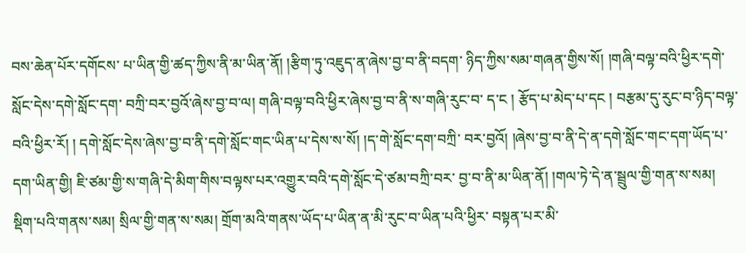བས་ཆེན་པོར་དགོངས་ པ་ཡིན་གྱི་ཚད་ཀྱིས་ནི་མ་ཡིན་ནོ། །རྩིག་ཏུ་འཇུད་ན་ཞེས་བྱ་བ་ནི་བདག་ ཉིད་ཀྱིས་སམ་གཞན་གྱིས་སོ། །གཞི་བལྟ་བའི་ཕྱིར་དགེ་སློང་དེས་དགེ་སློང་དག་ བཀྲི་བར་བྱའོ་ཞེས་བྱ་བ་ལ། གཞི་བལྟ་བའི་ཕྱིར་ཞེས་བྱ་བ་ནི་ས་གཞི་རུང་བ་ ད་ང ། རྩོད་པ་མེད་པ་དང ། བརྩམ་དུ་རུང་བ་ཉིད་བལྟ་བའི་ཕྱིར་རོ། ། དགེ་སློང་དེས་ཞེས་བྱ་བ་ནི་དགེ་སློང་གང་ཡིན་པ་དེས་ས་སོ། །ད་གེ་སློང་དག་བཀྲི་ བར་བྱའོ། །ཞེས་བྱ་བ་ནི་དེ་ན་དགེ་སློང་གང་དག་ཡོད་པ་དག་ཡིན་གྱི། ཇི་ཙམ་གྱི་ས་གཞི་དེ་མིག་གིས་བལྟས་པར་འགྱུར་བའི་དགེ་སློང་དེ་ཙམ་བཀྲི་བར་ བྱ་བ་ནི་མ་ཡིན་ནོ། །གལ་ཏེ་དེ་ན་སྦྲུལ་གྱི་གན་ས་སམ། སྡིག་པའི་གནས་སམ། སྲིལ་གྱི་གན་ས་སམ། གྲོག་མའི་གནས་ཡོད་པ་ཡིན་ན་མི་རུང་བ་ཡིན་པའི་ཕྱིར་ བསྟན་པར་མི་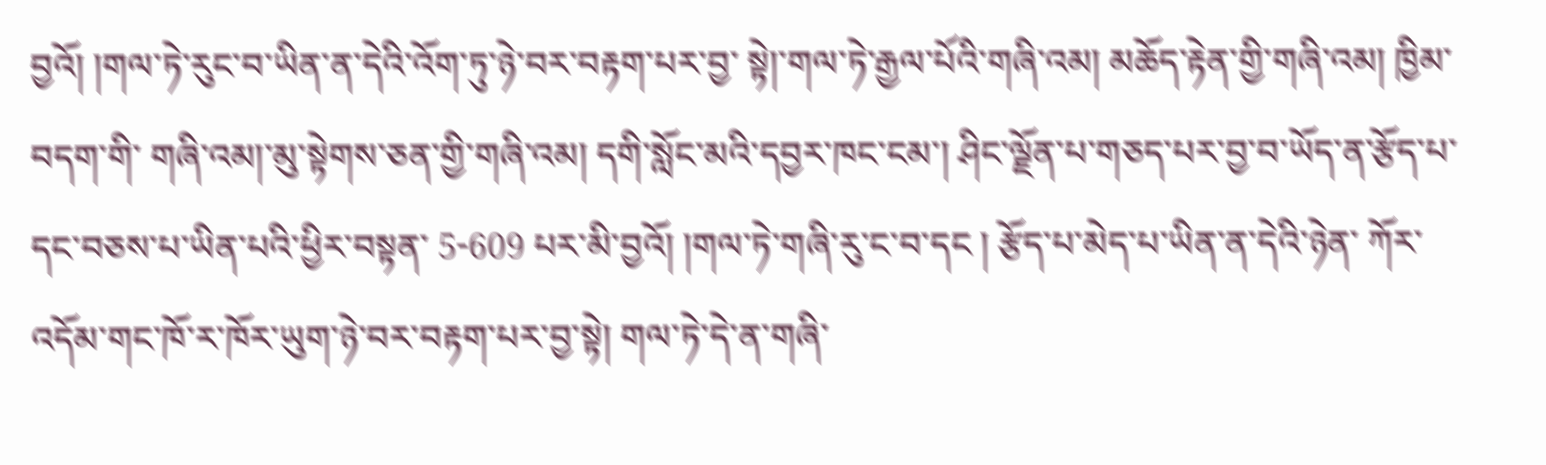བྱའོ། །གལ་ཏེ་རུང་བ་ཡིན་ན་དེའི་འོག་ཏུ་ཉེ་བར་བརྟག་པར་བྱ་ སྟེ།་གལ་ཏེ་རྒྱལ་པོའི་གཞི་འམ། མཆོད་རྟེན་གྱི་གཞི་འམ། ཁྱིམ་བདག་གི་ གཞི་འམ།་མུ་སྟེགས་ཅན་གྱི་གཞི་འམ། དགི་སློང་མའི་དབྱར་ཁང་ངམ་། ཤིང་ལྗོན་པ་གཅད་པར་བྱ་བ་ཡོད་ན་རྩོད་པ་དང་བཅས་པ་ཡིན་པའི་ཕྱིར་བསྟན་ 5-609 པར་མི་བྱའོ། །གལ་ཏེ་གཞི་རུ་ང་བ་དང ། རྩོད་པ་མེད་པ་ཡིན་ན་དེའི་ཉེན་ ཀོར་འདོམ་གང་ཁོ་ར་ཁོར་ཡུག་ཉེ་བར་བརྟག་པར་བྱ་སྟེ། གལ་ཏེ་དེ་ན་གཞི་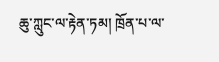ཆུ་ཀླུང་ལ་རྟེན་ཏམ། ཁྲོན་པ་ལ་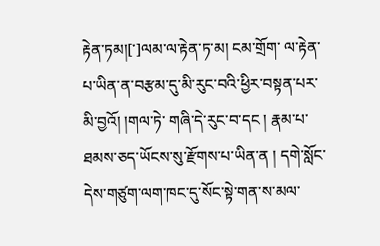རྟེན་ཏམ།[་]ལམ་ལ་རྟེན་ཏ་མ། ངམ་གྲོག་ ལ་རྟེན་པ་ཡིན་ན་བརྩམ་དུ་མི་རུང་བའི་ཕྱིར་བསྟན་པར་མི་བྱའོ། །གལ་ཏེ་ གཞི་དེ་རུང་བ་དང ། རྣམ་པ་ཐམས་ཅད་ཡོངས་སུ་རྫོགས་པ་ཡིན་ན ། དགེ་སློང་ དེས་གཙུག་ལག་ཁང་དུ་སོང་སྟེ་གན་ས་མལ་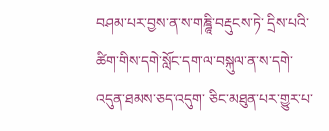བཤམ་པར་བྱས་ན་ས་གཎྜཱི་བརྡུངས་ཏེ་ དྲིས་པའི་ཚིག་གིས་དགེ་སློང་དག་ལ་བསྐུལ་ན་ས་དགེ་འདུན་ཐམས་ཅད་འདུག་ ཅིང་མཐུན་པར་གྱུར་པ་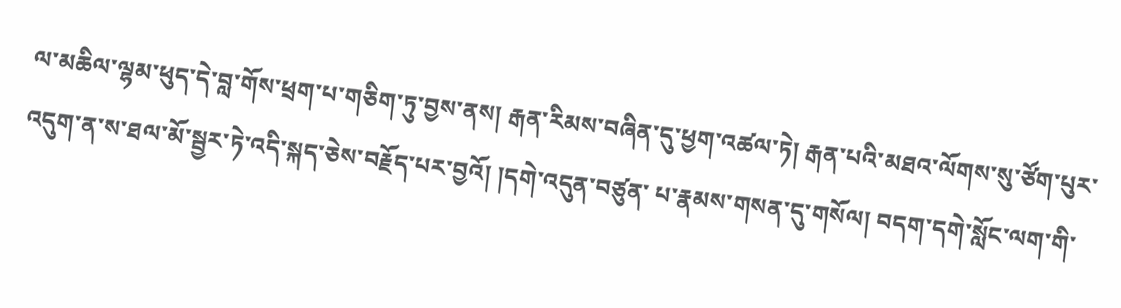ལ་མཆིལ་ལྷམ་ཕུད་དེ་བླ་གོས་ཕྲག་པ་གཅིག་ཏུ་བྱས་ནས། རྒན་རིམས་བཞིན་དུ་ཕྱག་འཚལ་ཏེ། རྒན་པའི་མཐའ་ལོགས་སུ་ཙོག་པུར་ འདུག་ན་ས་ཐལ་མོ་སྦྱར་ཏེ་འདི་སྐད་ཅེས་བརྗོད་པར་བྱའོ། །དགེ་འདུན་བཙུན་ པ་རྣམས་གསན་དུ་གསོལ། བདག་དགེ་སློང་ལག་གི་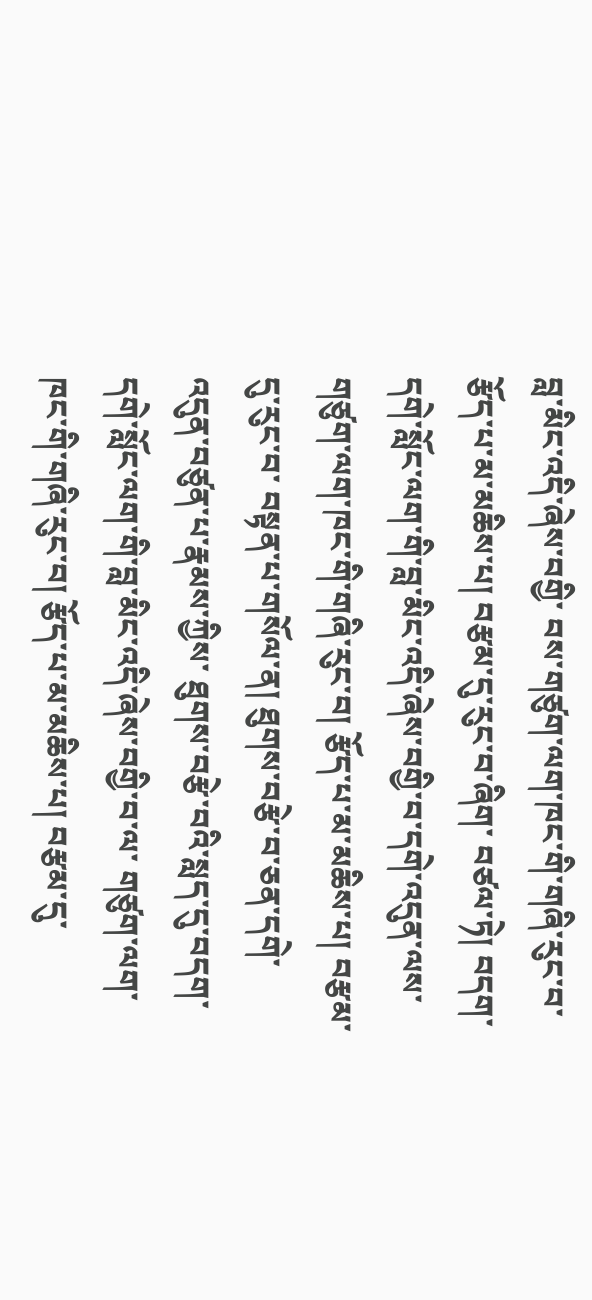བླ་མིང་འདི་ཞེས་བགྱི་ བས་གཙུག་ལག་ཁང་གི་གཞི་རུང་བ་རྩོད་པ་མ་མཆིས་པ། བརྩམ་དུ་རུང་བ་ཞིག་ བཙལ་ཏེ། བདག་དགེ་སློང་ལག་གི་བླ་མིང་འདི་ཞེས་བགྱི་བ་དགེ་འདུན་ལས་ གཙུག་ལག་ཁང་གི་གཞི་རུང་བ། རྩོད་པ་མ་མཆིས་པ། བརྩམ་དུ་རུང་བ་ བསྟན་པ་གསོལ་ན། ཐུགས་བརྩེ་བ་ཅན་དགེ་འདུན་བཙུན་པ་རྣམས་ཀྱིས་ ཐུགས་བརྩེ་བའི་སླད་དུ་བདག་དགེ་སློང་ལག་གི་བླ་མིང་འདི་ཞེས་བགྱི་བ་ལ་ གཙུག་ལག་ཁང་གི་གཞི་རུང་བ། རྩོད་པ་མ་མཆིས་པ། བརྩམ་དུ་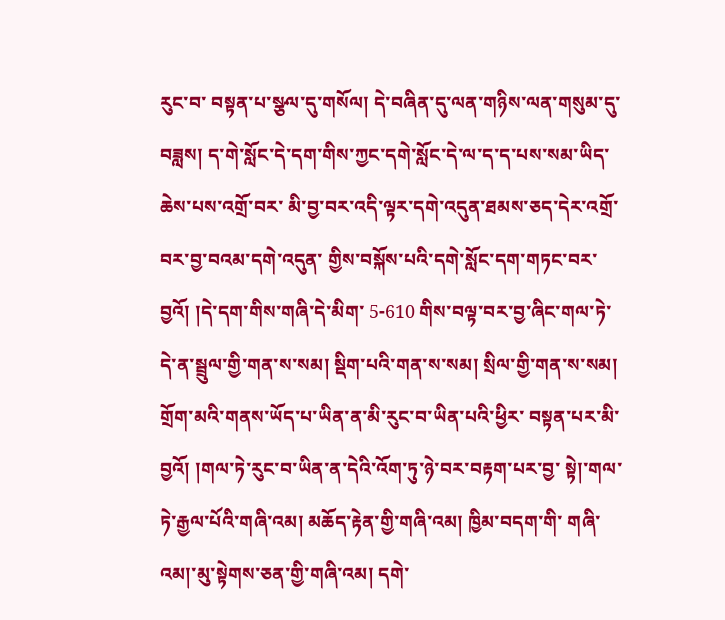རུང་བ་ བསྟན་པ་སྩལ་དུ་གསོལ། དེ་བཞིན་དུ་ལན་གཉིས་ལན་གསུམ་དུ་བཟླས། ད་གེ་སློང་དེ་དག་གིས་ཀྱང་དགེ་སློང་དེ་ལ་ད་ད་པས་སམ་ཡིད་ཆེས་པས་འགྲོ་བར་ མི་བྱ་བར་འདི་ལྟར་དགེ་འདུན་ཐམས་ཅད་དེར་འགྲོ་བར་བྱ་བའམ་དགེ་འདུན་ གྱིས་བསྐོས་པའི་དགེ་སློང་དག་གཏང་བར་བྱའོ། །དེ་དག་གིས་གཞི་དེ་མིག་ 5-610 གིས་བལྟ་བར་བྱ་ཞིང་གལ་ཏེ་དེ་ན་སྦྲུལ་གྱི་གན་ས་སམ། སྡིག་པའི་གན་ས་སམ། སྲིལ་གྱི་གན་ས་སམ། གྲོག་མའི་གནས་ཡོད་པ་ཡིན་ན་མི་རུང་བ་ཡིན་པའི་ཕྱིར་ བསྟན་པར་མི་བྱའོ། །གལ་ཏེ་རུང་བ་ཡིན་ན་དེའི་འོག་ཏུ་ཉེ་བར་བརྟག་པར་བྱ་ སྟེ།་གལ་ཏེ་རྒྱལ་པོའི་གཞི་འམ། མཆོད་རྟེན་གྱི་གཞི་འམ། ཁྱིམ་བདག་གི་ གཞི་འམ།་མུ་སྟེགས་ཅན་གྱི་གཞི་འམ། དགེ་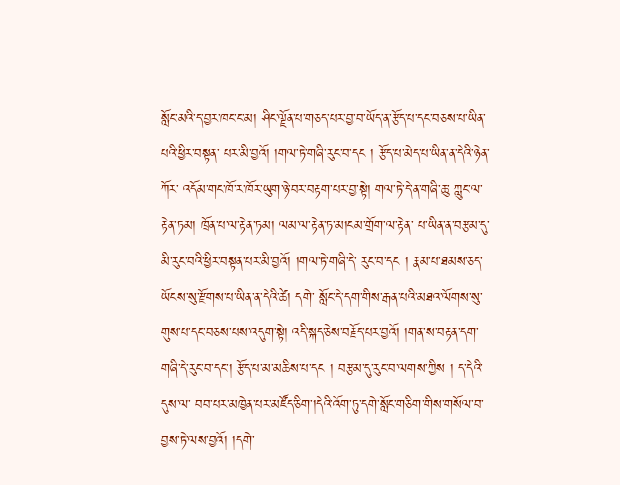སློང་མའི་ད་བྱར་ཁང་ང་མ། ཤིང་ལྗོན་པ་གཅད་པར་བྱ་བ་ཡོད་ན་རྩོད་པ་དང་བཅས་པ་ཡིན་པའི་ཕྱིར་བསྟན་ པར་མི་བྱའོ། །གལ་ཏེ་གཞི་རུང་བ་དང ། རྩོད་པ་མེད་པ་ཡིན་ན་དེའི་ཉེན་ཀོར་ འདོམ་གང་ཁོ་ར་ཁོར་ཡུག་ཉེ་བར་བརྟག་པར་བྱ་སྟེ། གལ་ཏེ་དེ་ན་གཞི་ཆུ་ ཀླུང་ལ་རྟེན་ཏམ། ཁྲོན་པ་ལ་རྟེན་ཏམ། ལམ་ལ་རྟེན་ཏ་མ།ངམ་གྲོག་ལ་རྟེན་ པ་ཡིན་ན་བརྩམ་དུ་མི་རུང་བའི་ཕྱིར་བསྟན་པར་མི་བྱའོ། །གལ་ཏེ་གཞི་དེ་ རུང་བ་དང ། རྣམ་པ་ཐམས་ཅད་ཡོངས་སུ་རྫོགས་པ་ཡིན་ན་དེའི་ཚེ། དགེ་ སློང་དེ་དག་གིས་རྒན་པའི་མཐའ་ལོགས་སུ་གུས་པ་དང་བཅས་པས་འདུག་སྟེ། འདི་སྐད་ཅེས་བརྗོད་པར་བྱའོ། །གན་ས་བརྟན་དག་གཞི་དེ་རུང་བ་དང་། རྩོད་པ་མ་མཆིས་པ་དང ། བརྩམ་དུ་རུང་བ་ལགས་ཀྱིས ། ད་དེའི་དུས་ལ་ བབ་པར་མཁྱེན་པར་མཛོད་ཅིག་།དེའི་འོག་ཏུ་དགེ་སློང་གཅིག་གིས་གསོལ་བ་ བྱས་ཏེ་ལས་བྱའོ། །དགེ་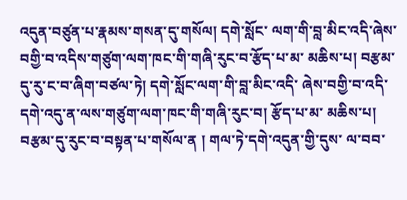འདུན་བཙུན་པ་རྣམས་གསན་དུ་གསོལ། དགེ་སློང་ ལག་གི་བླ་མིང་འདི་ཞེས་བགྱི་བ་འདིས་གཙུག་ལག་ཁང་གི་གཞི་རུང་བ་རྩོད་པ་མ་ མཆིས་པ། བརྩམ་དུ་རུ་ང་བ་ཞིག་བཙལ་ཏེ། དགེ་སློང་ལག་གི་བླ་མིང་འདི་ ཞེས་བགྱི་བ་འདི་དགེ་འདུ་ན་ལས་གཙུག་ལག་ཁང་གི་གཞི་རུང་བ། རྩོད་པ་མ་ མཆིས་པ། བརྩམ་དུ་རུང་བ་བསྟན་པ་གསོལ་ན ། གལ་ཏེ་དགེ་འདུན་གྱི་དུས་ ལ་བབ་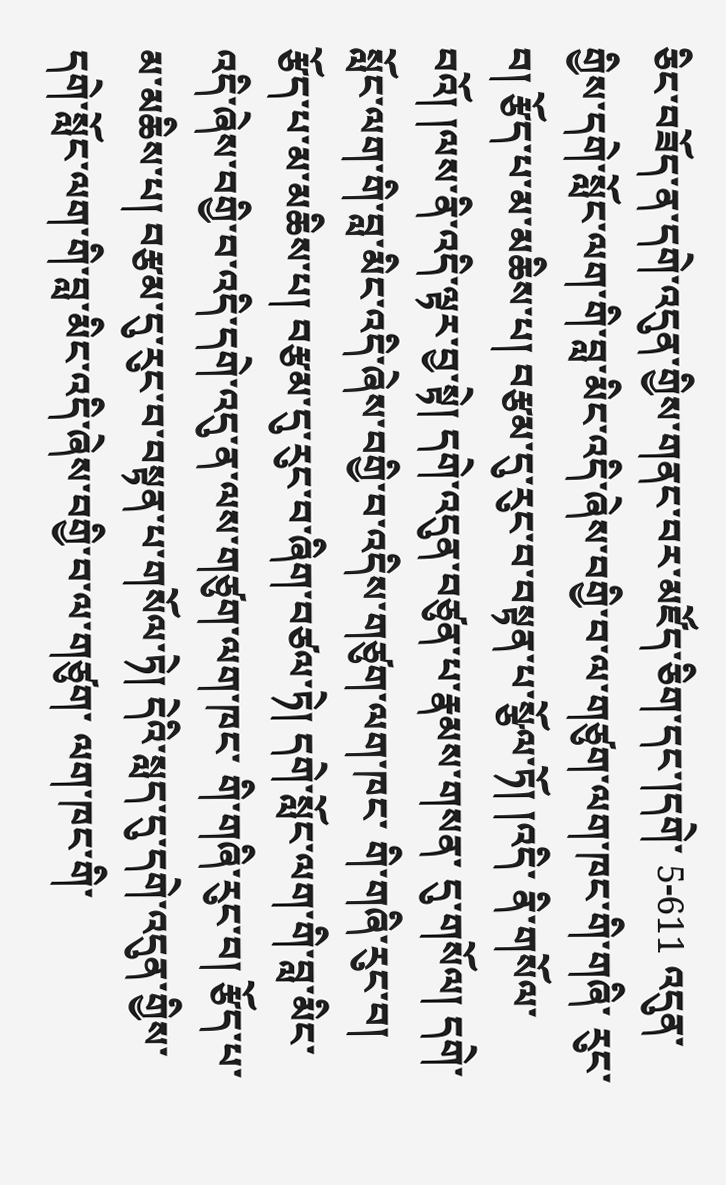ཅིང་བཟོད་ན་དགེ་འདུན་གྱིས་གནང་བར་མཛོད་ཅིག་དང་།དགེ་ 5-611 འདུན་གྱིས་དགེ་སློང་ལག་གི་བླ་མིང་འདི་ཞེས་བགྱི་བ་ལ་གཙུག་ལག་ཁང་གི་གཞི་ རུང་བ། རྩོད་པ་མ་མཆིས་པ། བརྩམ་དུ་རུང་བ་བསྟན་པ་སྩོལ་ཏོ། །འདི་ ནི་གསོལ་བའོ། །ལས་ནི་འདི་ལྟར་བྱ་སྟེ། དགེ་འདུན་བཙུན་པ་རྣམས་གསན་ དུ་གསོལ། དགེ་སློང་ལག་གི་བླ་མིང་འདི་ཞེས་བགྱི་བ་འདིས་གཙུག་ལག་ཁང་ གི་གཞི་རུང་བ། རྩོད་པ་མ་མཆིས་པ། བརྩམ་དུ་རུང་བ་ཞིག་བཙལ་ཏེ། དགེ་སློང་ལག་གི་བླ་མིང་འདི་ཞེས་བགྱི་བ་འདི་དགེ་འདུ་ན་ལས་གཙུག་ལག་ཁང་ གི་གཞི་རུང་བ། རྩོད་པ་མ་མཆིས་པ། བརྩམ་དུ་རུང་བ་བསྟན་པ་གསོལ་ཏེ། དེའི་སླད་དུ་དགེ་འདུན་གྱིས་དགེ་སློང་ལག་གི་བླ་མིང་འདི་ཞེས་བགྱི་བ་ལ་གཙུག་ ལག་ཁང་གི་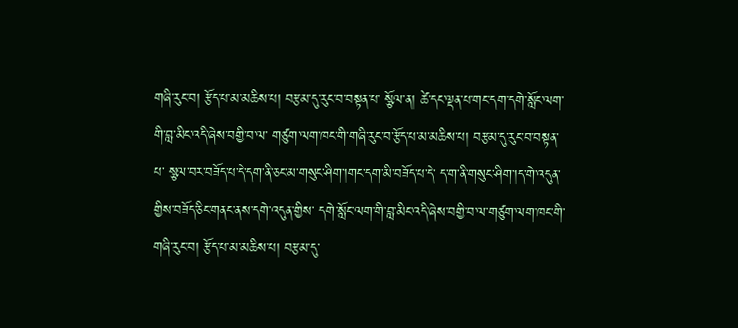གཞི་རུང་བ། རྩོད་པ་མ་མཆིས་པ། བརྩམ་དུ་རུང་བ་བསྟན་པ་ སྩོལ་ན། ཚེ་དང་ལྡན་པ་གང་དག་དགེ་སློང་ལག་གི་བླ་མིང་འདི་ཞེས་བགྱི་བ་ལ་ གཙུག་ལག་ཁང་གི་གཞི་རུང་བ་རྩོད་པ་མ་མཆིས་པ། བརྩམ་དུ་རུང་བ་བསྟན་པ་ སྩལ་བར་བཟོད་པ་དེ་དག་ནི་ཅང་མ་གསུང་ཤིག་།གང་དག་མི་བཟོད་པ་དེ་ ད་ག་ནི་གསུང་ཤིག་།ད་གེ་འདུན་གྱིས་བཟོད་ཅིང་གནང་ནས་དགེ་འདུན་གྱིས་ དགེ་སློང་ལག་གི་བླ་མིང་འདི་ཞེས་བགྱི་བ་ལ་གཙུག་ལག་ཁང་གི་གཞི་རུང་བ། རྩོད་པ་མ་མཆིས་པ། བརྩམ་དུ་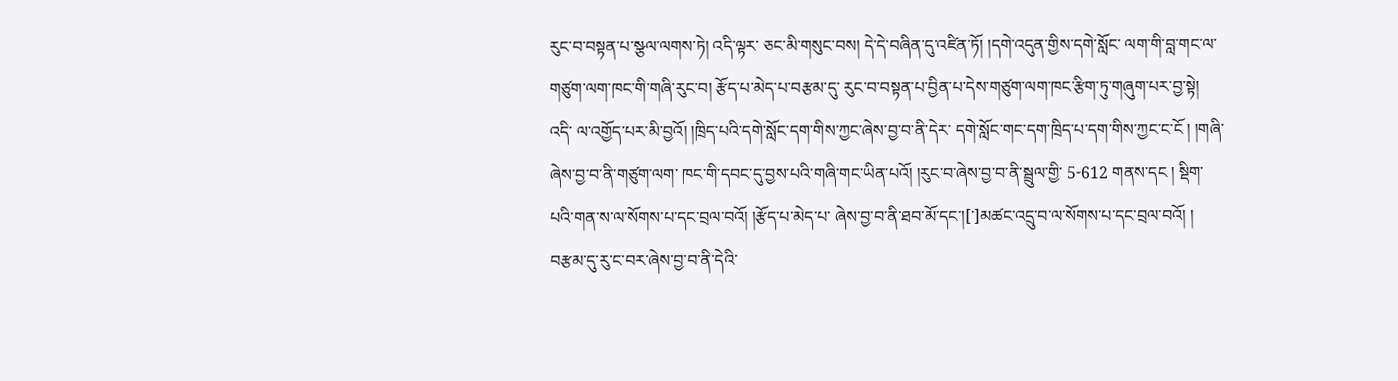རུང་བ་བསྟན་པ་སྩལ་ལགས་ཏེ། འདི་ལྟར་ ཅང་མི་གསུང་བས། དེ་དེ་བཞིན་དུ་འཛིན་ཏོ། །དགེ་འདུན་གྱིས་དགེ་སློང་ ལག་གི་བླ་གང་ལ་གཙུག་ལག་ཁང་གི་གཞི་རུང་བ། རྩོད་པ་མེད་པ་བརྩམ་དུ་ རུང་བ་བསྟན་པ་བྱིན་པ་དེས་གཙུག་ལག་ཁང་རྩིག་ཏུ་གཞུག་པར་བྱ་སྟེ། འདི་ ལ་འགྱོད་པར་མི་བྱའོ། །ཁྲིད་པའི་དགེ་སློང་དག་གིས་ཀྱང་ཞེས་བྱ་བ་ནི་དེར་ དགེ་སློང་གང་དག་ཁྲིད་པ་དག་གིས་ཀྱང་ང་ངོ ། །གཞི་ཞེས་བྱ་བ་ནི་གཙུག་ལག་ ཁང་གི་དབང་དུ་བྱས་པའི་གཞི་གང་ཡིན་པའོ། །རུང་བ་ཞེས་བྱ་བ་ནི་སྦྲུལ་གྱི་ 5-612 གནས་དང ། སྡིག་པའི་གན་ས་ལ་སོགས་པ་དང་བྲལ་བའོ། །རྩོད་པ་མེད་པ་ ཞེས་བྱ་བ་ནི་ཐབ་མོ་དང་།[་]མཚང་འདྲུ་བ་ལ་སོགས་པ་དང་བྲལ་བའོ། ། བརྩམ་དུ་རུ་ང་བར་ཞེས་བྱ་བ་ནི་དེའི་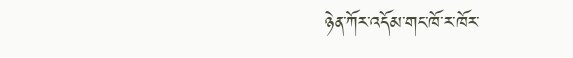ཉེན་ཀོར་འདོམ་གང་ཁོ་ར་ཁོར་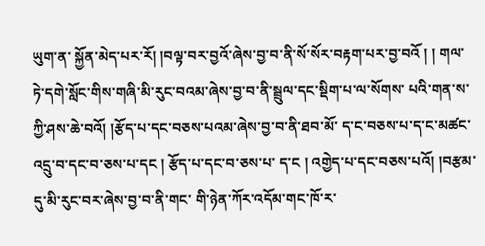ཡུག་ན་ སྐྱོན་མེད་པར་རོ། །བལྟ་བར་བྱའོ་ཞེས་བྱ་བ་ནི་སོ་སོར་བརྟག་པར་བྱ་བའོ ། ། གལ་ཏེ་དགེ་སློང་གིས་གཞི་མི་རུང་བའམ་ཞེས་བྱ་བ་ནི་སྦྲུལ་དང་སྡིག་པ་ལ་སོགས་ པའི་གན་ས་ཀྱི་ཤས་ཆེ་བའོ། །རྩོད་པ་དང་བཅས་པའམ་ཞེས་བྱ་བ་ནི་ཐབ་མོ་ ད་ང་བཅས་པ་ད་ང་མཚང་འདྲུ་བ་དང་བ་ཅས་པ་དང ། རྩོད་པ་དང་བ་ཅས་པ་ ད་ང ། འགྱེད་པ་དང་བཅས་པའོ། །བརྩམ་དུ་མི་རུང་བར་ཞེས་བྱ་བ་ནི་གང་ གི་ཉེན་ཀོར་འདོམ་གང་ཁོ་ར་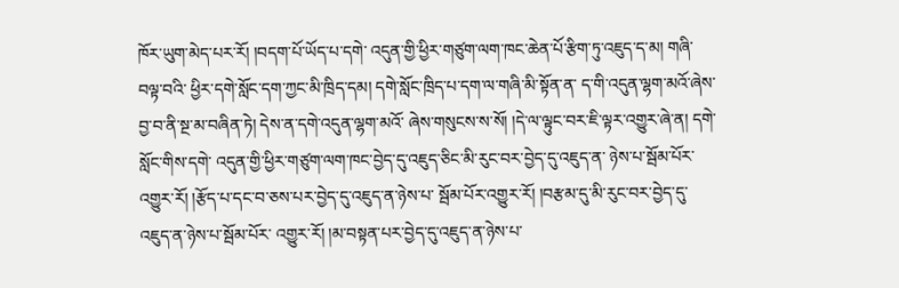ཁོར་ཡུག་མེད་པར་རོ། །བདག་པོ་ཡོད་པ་དགེ་ འདུན་གྱི་ཕྱིར་གཙུག་ལག་ཁང་ཆེན་པོ་རྩིག་ཏུ་འཇུད་ད་མ། གཞི་བལྟ་བའི་ ཕྱིར་དགེ་སློང་དག་ཀྱང་མི་ཁྲིད་དམ། དགེ་སློང་ཁྲིད་པ་དག་ལ་གཞི་མི་སྟོན་ན་ ད་གི་འདུན་ལྷག་མའོ་ཞེས་བྱ་བ་ནི་སྔ་མ་བཞིན་ཏེ། དེས་ན་དགེ་འདུན་ལྷག་མའོ་ ཞེས་གསུངས་ས་སོ། །དེ་ལ་ལྟུང་བར་ཇི་ལྟར་འགྱུར་ཞེ་ན། དགེ་སློང་གིས་དགེ་ འདུན་གྱི་ཕྱིར་གཙུག་ལག་ཁང་བྱེད་དུ་འཇུད་ཅིང་མི་རུང་བར་བྱེད་དུ་འཇུད་ན་ ཉེས་པ་སྦོམ་པོར་འགྱུར་རོ། །རྩོད་པ་དང་བ་ཅས་པར་བྱེད་དུ་འཇུད་ན་ཉེས་པ་ སྦོམ་པོར་འགྱུར་རོ། །བརྩམ་དུ་མི་རུང་བར་བྱེད་དུ་འཇུད་ན་ཉེས་པ་སྦོམ་པོར་ འགྱུར་རོ། །མ་བསྟན་པར་བྱེད་དུ་འཇུད་ན་ཉེས་པ་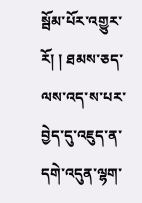སྦོམ་པོར་འགྱུར་རོ། ། ཐམས་ཅད་ལས་འད་ས་པར་བྱེད་དུ་འཇུད་ན་དགེ་འདུན་ལྷག་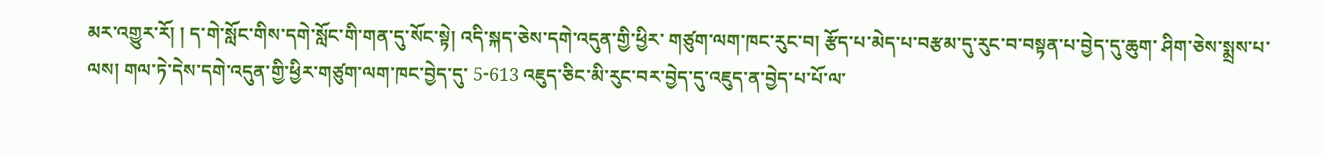མར་འགྱུར་རོ། ། ད་གེ་སློང་གིས་དགེ་སློང་གི་གན་དུ་སོང་སྟེ། འདི་སྐད་ཅེས་དགེ་འདུན་གྱི་ཕྱིར་ གཙུག་ལག་ཁང་རུང་བ། རྩོད་པ་མེད་པ་བརྩམ་དུ་རུང་བ་བསྟན་པ་བྱེད་དུ་ཆུག་ ཤིག་ཅེས་སྨྲས་པ་ལས། གལ་ཏེ་དེས་དགེ་འདུན་གྱི་ཕྱིར་གཙུག་ལག་ཁང་བྱེད་དུ་ 5-613 འཇུད་ཅིང་མི་རུང་བར་བྱེད་དུ་འཇུད་ན་བྱེད་པ་པོ་ལ་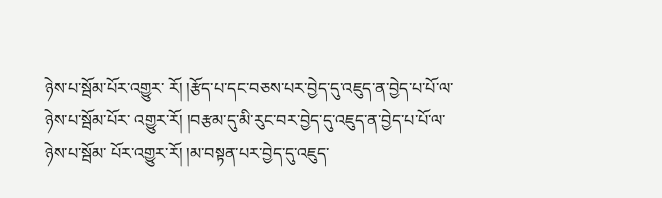ཉེས་པ་སྦོམ་པོར་འགྱུར་ རོ། །རྩོད་པ་དང་བཅས་པར་བྱེད་དུ་འཇུད་ན་བྱེད་པ་པོ་ལ་ཉེས་པ་སྦོམ་པོར་ འགྱུར་རོ། །བརྩམ་དུ་མི་རུང་བར་བྱེད་དུ་འཇུད་ན་བྱེད་པ་པོ་ལ་ཉེས་པ་སྦོམ་ པོར་འགྱུར་རོ། །མ་བསྟན་པར་བྱེད་དུ་འཇུད་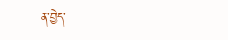ན་བྱེད་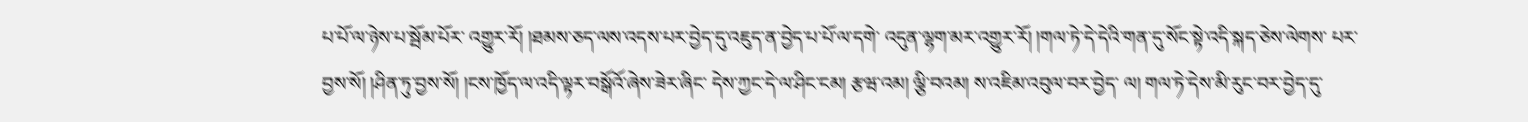པ་པོ་ལ་ཉེས་པ་སྦོམ་པོར་ འགྱུར་རོ། །ཐམས་ཅད་ལས་འདས་པར་བྱེད་དུ་འཇུད་ན་བྱེད་པ་པོ་ལ་དགེ་ འདུན་ལྷག་མར་འགྱུར་རོ། །གལ་ཏེ་དེ་དེའི་གན་དུ་སོང་སྟེ་འདི་སྐད་ཅེས་ལེགས་ པར་བྱས་སོ། །ཤིན་ཏུ་བྱས་སོ། །ངས་ཁྱོད་ལ་འདི་ལྟར་བསྒོའོ་ཞེས་ཟེར་ཞིང་ དེས་ཀྱང་དེ་ལ་ཤིང་ངམ། རྩཝ་འམ། ལྕི་བའམ། ས་འཇིམ་འབུལ་བར་བྱེད་ ལ། གལ་ཏེ་དེས་མི་རུང་བར་བྱེད་དུ་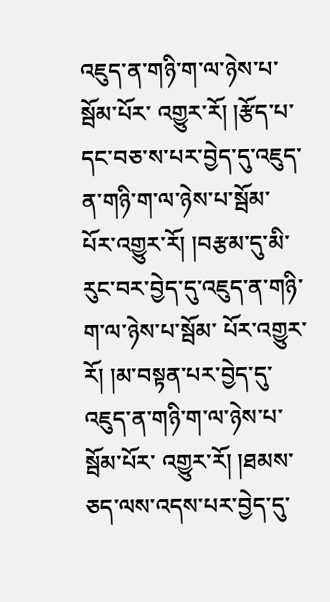འཇུད་ན་གཉི་ག་ལ་ཉེས་པ་སྦོམ་པོར་ འགྱུར་རོ། །རྩོད་པ་དང་བཅ་ས་པར་བྱེད་དུ་འཇུད་ན་གཉི་ག་ལ་ཉེས་པ་སྦོམ་ པོར་འགྱུར་རོ། །བརྩམ་དུ་མི་རུང་བར་བྱེད་དུ་འཇུད་ན་གཉི་ག་ལ་ཉེས་པ་སྦོམ་ པོར་འགྱུར་རོ། །མ་བསྟན་པར་བྱེད་དུ་འཇུད་ན་གཉི་ག་ལ་ཉེས་པ་སྦོམ་པོར་ འགྱུར་རོ། །ཐམས་ཅད་ལས་འདས་པར་བྱེད་དུ་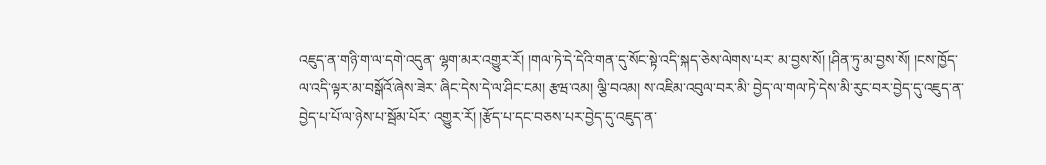འཇུད་ན་གཉི་ག་ལ་དགེ་འདུན་ ལྷག་མར་འགྱུར་རོ། །གལ་ཏེ་དེ་དེའི་གན་དུ་སོང་སྟེ་འདི་སྐད་ཅེས་ལེགས་པར་ མ་བྱས་སོ། །ཤིན་ཏུ་མ་བྱས་སོ། །ངས་ཁྱོད་ལ་འདི་ལྟར་མ་བསྒོའོ་ཞེས་ཟེར་ ཞིང་དེས་དེ་ལ་ཤིང་ངམ། རྩཝ་འམ། ལྕི་བའམ། ས་འཇིམ་འབུལ་བར་མི་ བྱེད་ལ་གལ་ཏེ་དེས་མི་རུང་བར་བྱེད་དུ་འཇུད་ན་བྱེད་པ་པོ་ལ་ཉེས་པ་སྦོམ་པོར་ འགྱུར་རོ། །རྩོད་པ་དང་བཅས་པར་བྱེད་དུ་འཇུད་ན་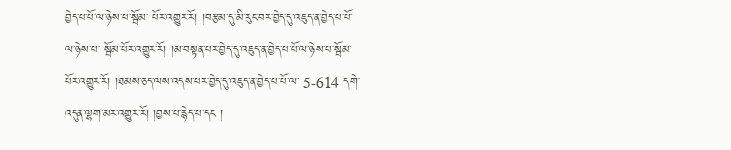བྱེད་པ་པོ་ལ་ཉེས་པ་སྦོམ་ པོར་འགྱུར་རོ། །བརྩམ་དུ་མི་རུང་བར་བྱེད་དུ་འཇུད་ན་བྱེད་པ་པོ་ལ་ཉེས་པ་ སྦོམ་པོར་འགྱུར་རོ། །མ་བསྟན་པར་བྱེད་དུ་འཇུད་ན་བྱེད་པ་པོ་ལ་ཉེས་པ་སྦོམ་ པོར་འགྱུར་རོ། །ཐམས་ཅད་ལས་འདས་པར་བྱེད་དུ་འཇུད་ན་བྱེད་པ་པོ་ལ་ 5-614 དགེ་འདུན་ལྷག་མར་འགྱུར་རོ། །བྱས་པ་རྙེད་པ་དང །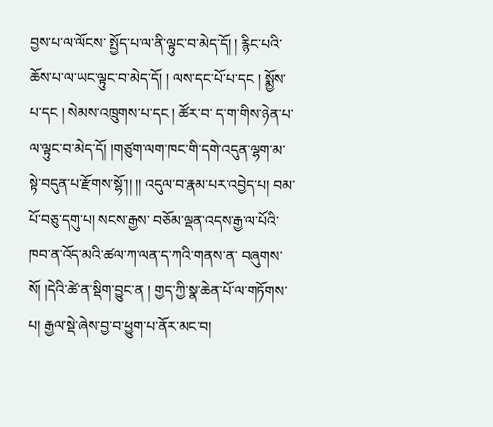བྱས་པ་ལ་ལོངས་ སྤྱོད་པ་ལ་ནི་ལྟུང་བ་མེད་དོ། ། རྙིང་པའི་ཆོས་པ་ལ་ཡང་ལྟུང་བ་མེད་དོ། ། ལས་དང་པོ་པ་དང ། སྨྱོས་པ་དང ། སེམས་འཁྲུགས་པ་དང ། ཚོར་བ་ ད་ག་གིས་ཉེན་པ་ལ་ལྟུང་བ་མེད་དོ། །གཙུག་ལག་ཁང་གི་དགེ་འདུན་ལྷག་མ་ སྟེ་བདུན་པ་རྫོགས་སྷོ་།། །། འདུལ་བ་རྣམ་པར་འབྱེད་པ། བམ་པོ་བཅུ་དགུ་པ། སངས་རྒྱས་ བཅོམ་ལྡན་འདས་རྒྱ་ལ་པོའི་ཁབ་ན་འོད་མའི་ཚལ་ཀ་ལན་ད་ཀའི་གནས་ན་ བཞུགས་སོ། །དེའི་ཚེ་ན་སྡིག་བྱུང་ན ། གྱད་ཀྱི་སྣ་ཆེན་པོ་ལ་གཏོགས་པ། རྒྱལ་སྡེ་ཞེས་བྱ་བ་ཕྱུག་པ་ནོར་མང་བ།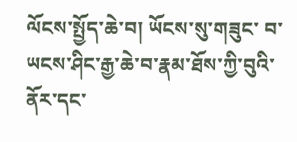ལོངས་སྤྱོད་ཆེ་བ། ཡོངས་སུ་གཟུང་ བ་ཡངས་ཤིང་རྒྱ་ཆེ་བ་རྣམ་ཐོས་ཀྱི་བུའི་ནོར་དང་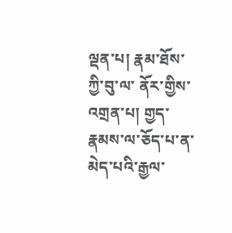ལྡན་པ། རྣམ་ཐོས་ཀྱི་བུ་ལ་ ནོར་གྱིས་འགྲན་པ། གྱད་རྣམས་ལ་ཅོད་པ་ན་མེད་པའི་རྒྱལ་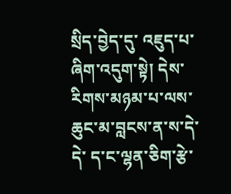སྲིད་བྱེད་དུ་ འཇུད་པ་ཞིག་འདུག་སྟེ། དེས་རིགས་མཉམ་པ་ལས་ཆུང་མ་བླངས་ན་ས་དེ་དེ་ ད་ང་ལྷན་ཅིག་རྩེ་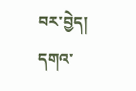བར་བྱེད། དགའ་